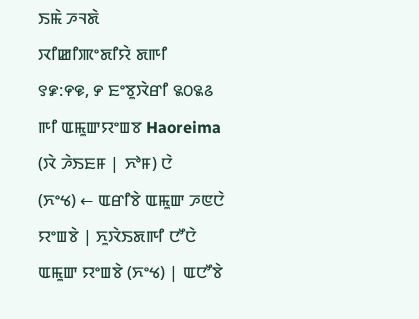ꯏꯃꯥ ꯍꯜꯗꯥ
ꯋꯤꯀꯤꯄꯦꯗꯤꯌꯥ ꯗꯒꯤ
꯱꯹:꯵꯶, ꯸ ꯐꯦꯕꯨꯋꯥꯔꯤ ꯲꯰꯲꯴ ꯒꯤ ꯑꯃꯨꯛꯌꯦꯡꯕ Haoreima (ꯋꯥ ꯍꯥꯏꯐꯝ | ꯈꯣꯝ) ꯅꯥ
(ꯈꯦꯠ) ← ꯑꯔꯤꯕꯥ ꯑꯃꯨꯛ ꯍꯟꯅꯥ ꯌꯦꯡꯕꯥ | ꯈꯨꯋꯥꯏꯗꯒꯤ ꯅꯧꯅꯥ ꯑꯃꯨꯛ ꯌꯦꯡꯕꯥ (ꯈꯦꯠ) | ꯑꯅꯧꯕꯥ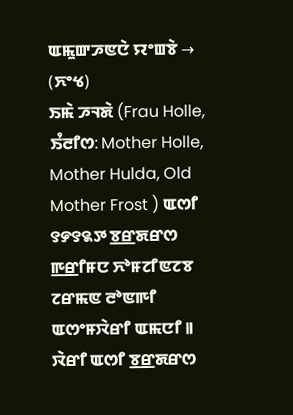ꯑꯃꯨꯛꯍꯟꯅꯥ ꯌꯦꯡꯕꯥ → (ꯈꯦꯠ)
ꯏꯃꯥ ꯍꯜꯗꯥ (Frau Holle, ꯏꯪꯂꯤꯁ: Mother Holle, Mother Hulda, Old Mother Frost ) ꯑꯁꯤ ꯱꯸꯱꯲ꯇ ꯕ꯭ꯔꯗꯔꯁ ꯒ꯭ꯔꯤꯝꯅ ꯈꯣꯝꯖꯤꯟꯖꯕ ꯖꯔꯃꯟ ꯂꯣꯟꯒꯤ ꯑꯁꯦꯝꯋꯥꯔꯤ ꯑꯃꯅꯤ ꯫
ꯋꯥꯔꯤ ꯑꯁꯤ ꯕ꯭ꯔꯗꯔꯁ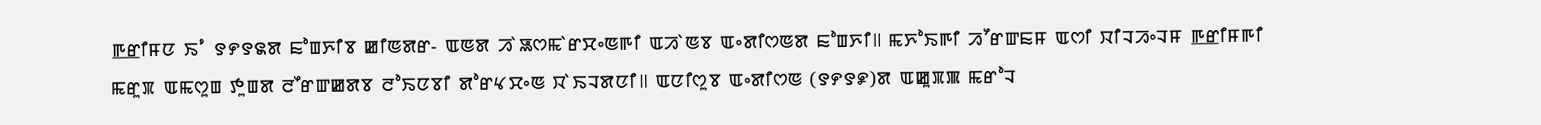ꯒ꯭ꯔꯤꯝꯅ ꯏꯪ ꯱꯸꯱꯲ꯗ ꯐꯣꯡꯈꯤꯕ ꯀꯤꯟꯗꯔ- ꯑꯟꯗ ꯍꯥꯎꯁꯃꯥꯔꯆꯦꯟꯒꯤ ꯑꯍꯥꯟꯕ ꯑꯦꯗꯤꯁꯟꯗ ꯐꯣꯡꯈꯤ꯫ ꯃꯈꯣꯏꯒꯤ ꯍꯧꯔꯛꯐꯝ ꯑꯁꯤ ꯋꯤꯜꯍꯦꯜꯝ ꯒ꯭ꯔꯤꯝꯒꯤ ꯃꯔꯨꯞ ꯑꯃꯁꯨꯡ ꯇꯨꯡꯗ ꯂꯩꯔꯛꯀꯗꯕ ꯂꯣꯏꯅꯕꯤ ꯗꯣꯔꯠꯆꯦꯟ ꯋꯥꯏꯜꯗꯅꯤ꯫ ꯑꯅꯤꯁꯨꯕ ꯑꯦꯗꯤꯁꯟ (꯱꯸꯱꯹)ꯗ ꯑꯀꯨꯞꯄ ꯃꯔꯣꯜ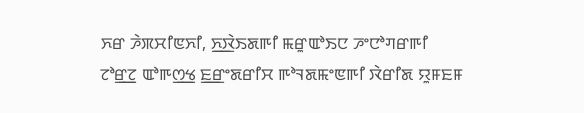ꯈꯔ ꯍꯥꯞꯆꯤꯟꯈꯤ, ꯈ꯭ꯋꯥꯏꯗꯒꯤ ꯃꯔꯨꯑꯣꯏꯅ ꯍꯦꯅꯣꯚꯔꯒꯤ ꯖꯣꯔ꯭ꯖ ꯑꯣꯒꯁ꯭ꯠ ꯐ꯭ꯔꯦꯗꯔꯤꯆ ꯒꯣꯜꯗꯃꯦꯟꯒꯤ ꯋꯥꯔꯤꯗ ꯌꯨꯝꯐꯝ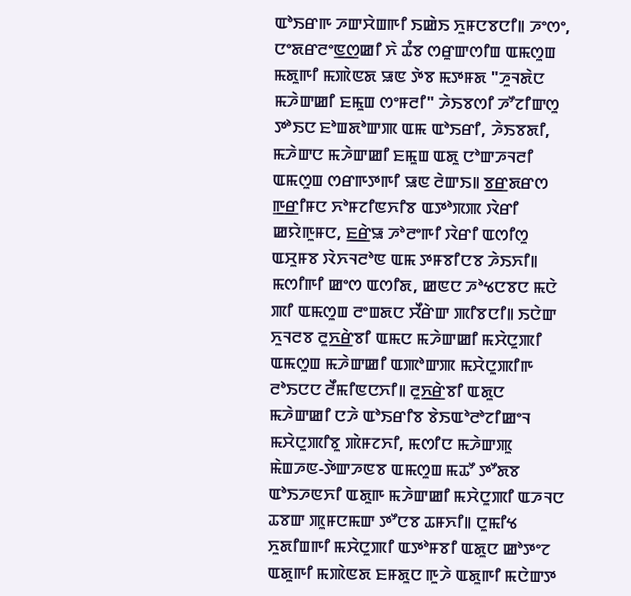ꯑꯣꯏꯔꯒ ꯍꯛꯆꯥꯡꯒꯤ ꯏꯀꯥꯏ ꯈꯨꯝꯅꯕꯅꯤ꯫ ꯍꯦꯁꯦ, ꯅꯦꯗꯔꯂꯦꯟ꯭ꯁꯀꯤ ꯈꯥ ꯊꯪꯕ ꯁꯔꯨꯛꯁꯤꯡ ꯑꯃꯁꯨꯡ ꯃꯗꯨꯒꯤ ꯃꯄꯥꯟꯗ ꯎꯟ ꯇꯥꯕ ꯃꯇꯝꯗ "ꯍꯨꯜꯗꯥꯅ ꯃꯍꯥꯛꯀꯤ ꯐꯃꯨꯡ ꯁꯦꯝꯂꯤ" ꯍꯥꯏꯕꯁꯤ ꯍꯧꯖꯤꯛꯁꯨ ꯇꯣꯏꯅ ꯐꯣꯡꯗꯣꯛꯄ ꯑꯃ ꯑꯣꯏꯔꯤ, ꯍꯥꯏꯕꯗꯤ, ꯃꯍꯥꯛꯅ ꯃꯍꯥꯛꯀꯤ ꯐꯃꯨꯡ ꯑꯗꯨ ꯅꯣꯛꯍꯜꯂꯤ ꯑꯃꯁꯨꯡ ꯁꯔꯒꯇꯒꯤ ꯎꯟ ꯂꯥꯛꯏ꯫ ꯕ꯭ꯔꯗꯔꯁ ꯒ꯭ꯔꯤꯝꯅ ꯈꯣꯝꯖꯤꯟꯈꯤꯕ ꯑꯇꯣꯞꯄ ꯋꯥꯔꯤ ꯀꯌꯥꯒꯨꯝꯅ, ꯐ꯭ꯔꯥꯎ ꯍꯣꯂꯦꯒꯤ ꯋꯥꯔꯤ ꯑꯁꯤꯁꯨ ꯑꯆꯨꯝꯕ ꯋꯥꯈꯜꯂꯣꯟ ꯑꯃ ꯇꯝꯕꯤꯅꯕ ꯍꯥꯏꯈꯤ꯫ ꯃꯁꯤꯒꯤ ꯀꯦꯁ ꯑꯁꯤꯗ, ꯀꯟꯅ ꯍꯣꯠꯅꯕꯅ ꯃꯅꯥ ꯄꯤ ꯑꯃꯁꯨꯡ ꯂꯦꯡꯗꯅ ꯆꯩꯔꯥꯛ ꯄꯤꯕꯅꯤ꯫ ꯏꯅꯥꯛ ꯈꯨꯜꯂꯕ ꯂꯨꯈ꯭ꯔꯥꯕꯤ ꯑꯃꯅ ꯃꯍꯥꯛꯀꯤ ꯃꯆꯥꯅꯨꯄꯤ ꯑꯃꯁꯨꯡ ꯃꯍꯥꯛꯀꯤ ꯑꯄꯣꯛꯄ ꯃꯆꯥꯅꯨꯄꯤꯒ ꯂꯣꯏꯅꯅ ꯂꯩꯃꯤꯟꯅꯈꯤ꯫ ꯂꯨꯈ꯭ꯔꯥꯕꯤ ꯑꯗꯨꯅ ꯃꯍꯥꯛꯀꯤ ꯅꯍꯥ ꯑꯣꯏꯔꯤꯕ ꯕꯥꯏꯑꯣꯂꯣꯖꯤꯀꯦꯜ ꯃꯆꯥꯅꯨꯄꯤꯕꯨ ꯄꯥꯝꯖꯈꯤ, ꯃꯁꯤꯅ ꯃꯍꯥꯛꯄꯨ ꯃꯥꯡꯍꯟ-ꯇꯥꯛꯍꯟꯕ ꯑꯃꯁꯨꯡ ꯃꯊꯧ ꯇꯧꯗꯕ ꯑꯣꯏꯍꯟꯈꯤ ꯑꯗꯨꯒ ꯃꯍꯥꯛꯀꯤ ꯃꯆꯥꯅꯨꯄꯤ ꯑꯍꯜꯅ ꯊꯕꯛ ꯄꯨꯝꯅꯃꯛ ꯇꯧꯅꯕ ꯊꯝꯈꯤ꯫ ꯅꯨꯃꯤꯠ ꯈꯨꯗꯤꯡꯒꯤ ꯃꯆꯥꯅꯨꯄꯤ ꯑꯇꯣꯝꯕꯤ ꯑꯗꯨꯅ ꯀꯣꯇꯦꯖ ꯑꯗꯨꯒꯤ ꯃꯄꯥꯟꯗ ꯐꯝꯗꯨꯅ ꯒꯨꯍꯥ ꯑꯗꯨꯒꯤ ꯃꯅꯥꯛꯇ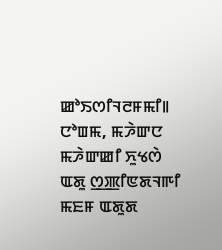ꯀꯣꯏꯁꯤꯜꯂꯝꯃꯤ꯫ ꯅꯣꯡꯃ, ꯃꯍꯥꯛꯅ ꯃꯍꯥꯛꯀꯤ ꯈꯨꯠꯁꯥ ꯑꯗꯨ ꯁ꯭ꯄꯤꯟꯗꯜꯒꯤ ꯃꯐꯝ ꯑꯗꯨꯗ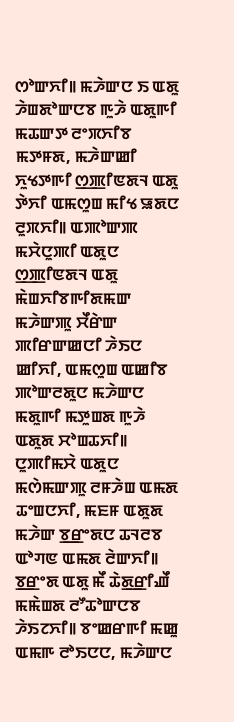ꯁꯣꯛꯈꯤ꯫ ꯃꯍꯥꯛꯅ ꯏ ꯑꯗꯨ ꯍꯥꯡꯗꯣꯛꯅꯕ ꯒꯨꯍꯥ ꯑꯗꯨꯒꯤ ꯃꯊꯛꯇ ꯂꯦꯞꯈꯤꯕ ꯃꯇꯝꯗ, ꯃꯍꯥꯛꯀꯤ ꯈꯨꯠꯇꯒꯤ ꯁ꯭ꯄꯤꯟꯗꯜ ꯑꯗꯨ ꯇꯥꯈꯤ ꯑꯃꯁꯨꯡ ꯃꯤꯠ ꯎꯗꯅ ꯂꯨꯞꯈꯤ꯫ ꯑꯄꯣꯛꯄ ꯃꯆꯥꯅꯨꯄꯤ ꯑꯗꯨꯅ ꯁ꯭ꯄꯤꯟꯗꯜ ꯑꯗꯨ ꯃꯥꯡꯈꯤꯕꯒꯤꯗꯃꯛ ꯃꯍꯥꯛꯄꯨ ꯆꯩꯔꯥꯛ ꯄꯤꯔꯛꯀꯅꯤ ꯍꯥꯏꯅ ꯀꯤꯈꯤ, ꯑꯃꯁꯨꯡ ꯑꯀꯤꯕ ꯄꯣꯛꯂꯗꯨꯅ ꯃꯍꯥꯛꯅ ꯃꯗꯨꯒꯤ ꯃꯇꯨꯡꯗ ꯒꯨꯍꯥ ꯑꯗꯨꯗ ꯆꯣꯡꯊꯈꯤ꯫ ꯅꯨꯄꯤꯃꯆꯥ ꯑꯗꯨꯅ ꯃꯁꯥꯃꯛꯄꯨ ꯂꯝꯍꯥꯡ ꯑꯃꯗ ꯊꯦꯡꯅꯈꯤ, ꯃꯐꯝ ꯑꯗꯨꯗ ꯃꯍꯥꯛ ꯕ꯭ꯔꯦꯗꯅ ꯊꯜꯂꯕ ꯑꯣꯚꯟ ꯑꯃꯗ ꯂꯥꯛꯈꯤ꯫ ꯕ꯭ꯔꯦꯗ ꯑꯗꯨ ꯃꯩ ꯊꯥꯗ꯭ꯔꯤꯉꯩ ꯃꯃꯥꯡꯗ ꯂꯧꯊꯣꯛꯅꯕ ꯍꯥꯏꯖꯈꯤ꯫ ꯕꯦꯀꯔꯒꯤ ꯃꯀꯨ ꯑꯃꯒ ꯂꯣꯏꯅꯅ, ꯃꯍꯥꯛꯅ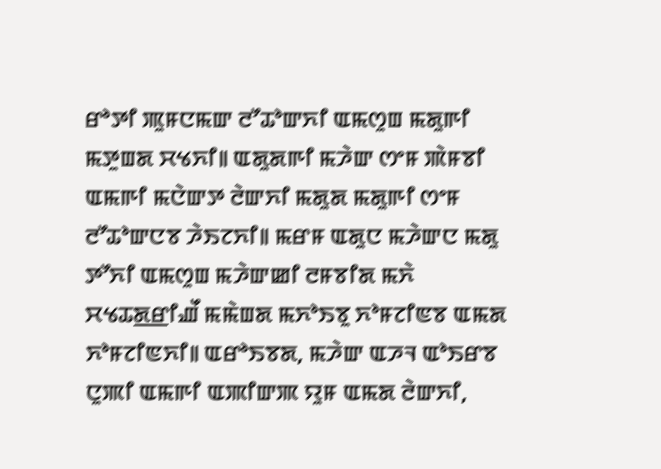ꯔꯣꯇꯤ ꯄꯨꯝꯅꯃꯛ ꯂꯧꯊꯣꯛꯈꯤ ꯑꯃꯁꯨꯡ ꯃꯗꯨꯒꯤ ꯃꯇꯨꯡꯗ ꯆꯠꯈꯤ꯫ ꯑꯗꯨꯗꯒꯤ ꯃꯍꯥꯛ ꯁꯦꯝ ꯄꯥꯝꯕꯤ ꯑꯃꯒꯤ ꯃꯅꯥꯛꯇ ꯂꯥꯛꯈꯤ ꯃꯗꯨꯗ ꯃꯗꯨꯒꯤ ꯁꯦꯝ ꯂꯧꯊꯣꯛꯅꯕ ꯍꯥꯏꯖꯈꯤ꯫ ꯃꯔꯝ ꯑꯗꯨꯅ ꯃꯍꯥꯛꯅ ꯃꯗꯨ ꯇꯧꯈꯤ ꯑꯃꯁꯨꯡ ꯃꯍꯥꯛꯀꯤ ꯂꯝꯕꯤꯗ ꯃꯈꯥ ꯆꯠꯊꯗ꯭ꯔꯤꯉꯩ ꯃꯃꯥꯡꯗ ꯃꯈꯣꯏꯕꯨ ꯈꯣꯝꯖꯤꯟꯕ ꯑꯃꯗ ꯈꯣꯝꯖꯤꯟꯈꯤ꯫ ꯑꯔꯣꯏꯕꯗ, ꯃꯍꯥꯛ ꯑꯍꯜ ꯑꯣꯏꯔꯕ ꯅꯨꯄꯤ ꯑꯃꯒꯤ ꯑꯄꯤꯛꯄ ꯌꯨꯝ ꯑꯃꯗ ꯂꯥꯛꯈꯤ,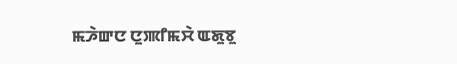ꯃꯍꯥꯛꯅ ꯅꯨꯄꯤꯃꯆꯥ ꯑꯗꯨꯕꯨ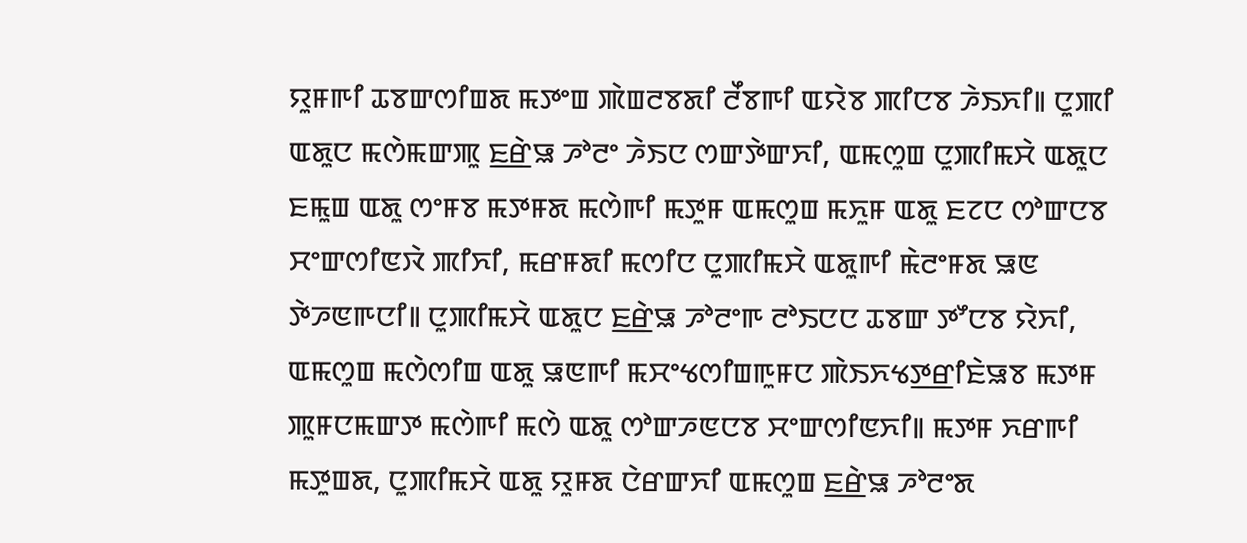ꯌꯨꯝꯒꯤ ꯊꯕꯛꯁꯤꯡꯗ ꯃꯇꯦꯡ ꯄꯥꯡꯂꯕꯗꯤ ꯂꯩꯕꯒꯤ ꯑꯌꯥꯕ ꯄꯤꯅꯕ ꯍꯥꯏꯈꯤ꯫ ꯅꯨꯄꯤ ꯑꯗꯨꯅ ꯃꯁꯥꯃꯛꯄꯨ ꯐ꯭ꯔꯥꯎ ꯍꯣꯂꯦ ꯍꯥꯏꯅ ꯁꯛꯇꯥꯛꯈꯤ, ꯑꯃꯁꯨꯡ ꯅꯨꯄꯤꯃꯆꯥ ꯑꯗꯨꯅ ꯐꯃꯨꯡ ꯑꯗꯨ ꯁꯦꯝꯕ ꯃꯇꯝꯗ ꯃꯁꯥꯒꯤ ꯃꯇꯨꯝ ꯑꯃꯁꯨꯡ ꯃꯈꯨꯝ ꯑꯗꯨ ꯐꯖꯅ ꯁꯣꯛꯅꯕ ꯆꯦꯛꯁꯤꯟꯋꯥ ꯄꯤꯈꯤ, ꯃꯔꯝꯗꯤ ꯃꯁꯤꯅ ꯅꯨꯄꯤꯃꯆꯥ ꯑꯗꯨꯒꯤ ꯃꯥꯂꯦꯝꯗ ꯎꯟ ꯇꯥꯍꯟꯒꯅꯤ꯫ ꯅꯨꯄꯤꯃꯆꯥ ꯑꯗꯨꯅ ꯐ꯭ꯔꯥꯎ ꯍꯣꯂꯦꯒ ꯂꯣꯏꯅꯅ ꯊꯕꯛ ꯇꯧꯅꯕ ꯌꯥꯈꯤ, ꯑꯃꯁꯨꯡ ꯃꯁꯥꯁꯤꯡ ꯑꯗꯨ ꯎꯟꯒꯤ ꯃꯆꯦꯠꯁꯤꯡꯒꯨꯝꯅ ꯄꯥꯏꯈꯠꯇ꯭ꯔꯤꯐꯥꯎꯕ ꯃꯇꯝ ꯄꯨꯝꯅꯃꯛꯇ ꯃꯁꯥꯒꯤ ꯃꯁꯥ ꯑꯗꯨ ꯁꯣꯛꯍꯟꯅꯕ ꯆꯦꯛꯁꯤꯟꯈꯤ꯫ ꯃꯇꯝ ꯈꯔꯒꯤ ꯃꯇꯨꯡꯗ, ꯅꯨꯄꯤꯃꯆꯥ ꯑꯗꯨ ꯌꯨꯝꯗ ꯅꯥꯔꯛꯈꯤ ꯑꯃꯁꯨꯡ ꯐ꯭ꯔꯥꯎ ꯍꯣꯂꯦꯗ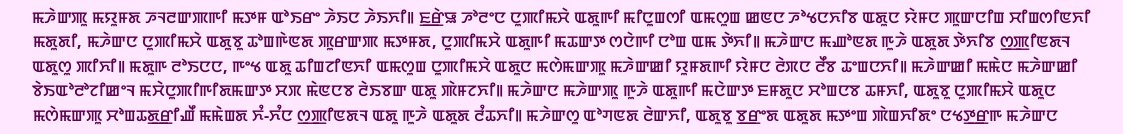ꯃꯍꯥꯛꯄꯨ ꯃꯌꯨꯝꯗ ꯍꯜꯂꯛꯄꯒꯤ ꯃꯇꯝ ꯑꯣꯏꯔꯦ ꯍꯥꯏꯅ ꯍꯥꯏꯈꯤ꯫ ꯐ꯭ꯔꯥꯎ ꯍꯣꯂꯦꯅ ꯅꯨꯄꯤꯃꯆꯥ ꯑꯗꯨꯒꯤ ꯃꯤꯅꯨꯡꯁꯤ ꯑꯃꯁꯨꯡ ꯀꯟꯅ ꯍꯣꯠꯅꯈꯤꯕ ꯑꯗꯨꯅ ꯌꯥꯝꯅ ꯄꯨꯛꯅꯤꯡ ꯆꯤꯡꯁꯤꯟꯈꯤ ꯃꯗꯨꯗꯤ, ꯃꯍꯥꯛꯅ ꯅꯨꯄꯤꯃꯆꯥ ꯑꯗꯨꯕꯨ ꯊꯣꯡꯒꯥꯟꯗ ꯄꯨꯔꯛꯄ ꯃꯇꯝꯗ, ꯅꯨꯄꯤꯃꯆꯥ ꯑꯗꯨꯒꯤ ꯃꯊꯛꯇ ꯁꯅꯥꯒꯤ ꯅꯣꯡ ꯑꯃ ꯇꯥꯈꯤ꯫ ꯃꯍꯥꯛꯅ ꯃꯉꯣꯟꯗ ꯒꯨꯍꯥ ꯑꯗꯨꯗ ꯇꯥꯈꯤꯕ ꯁ꯭ꯄꯤꯟꯗꯜ ꯑꯗꯨꯁꯨ ꯄꯤꯈꯤ꯫ ꯃꯗꯨꯒ ꯂꯣꯏꯅꯅ, ꯒꯦꯠ ꯑꯗꯨ ꯊꯤꯡꯖꯤꯟꯈꯤ ꯑꯃꯁꯨꯡ ꯅꯨꯄꯤꯃꯆꯥ ꯑꯗꯨꯅ ꯃꯁꯥꯃꯛꯄꯨ ꯃꯍꯥꯛꯀꯤ ꯌꯨꯝꯗꯒꯤ ꯌꯥꯝꯅ ꯂꯥꯞꯅ ꯂꯩꯕ ꯊꯦꯡꯅꯈꯤ꯫ ꯃꯍꯥꯛꯀꯤ ꯃꯃꯥꯅ ꯃꯍꯥꯛꯀꯤ ꯕꯥꯏꯑꯣꯂꯣꯖꯤꯀꯦꯜ ꯃꯆꯥꯅꯨꯄꯤꯒꯤꯗꯃꯛꯇ ꯆꯞ ꯃꯥꯟꯅꯕ ꯂꯥꯏꯕꯛ ꯑꯗꯨ ꯄꯥꯝꯖꯈꯤ꯫ ꯃꯍꯥꯛꯅ ꯃꯍꯥꯛꯄꯨ ꯒꯨꯍꯥ ꯑꯗꯨꯒꯤ ꯃꯅꯥꯛꯇ ꯐꯝꯗꯨꯅ ꯆꯣꯡꯅꯕ ꯊꯝꯈꯤ, ꯑꯗꯨꯕꯨ ꯅꯨꯄꯤꯃꯆꯥ ꯑꯗꯨꯅ ꯃꯁꯥꯃꯛꯄꯨ ꯆꯣꯡꯊꯗ꯭ꯔꯤꯉꯩ ꯃꯃꯥꯡꯗ ꯈꯪ-ꯈꯪꯅ ꯁ꯭ꯄꯤꯟꯗꯜ ꯑꯗꯨ ꯒꯨꯍꯥ ꯑꯗꯨꯗ ꯂꯪꯊꯈꯤ꯫ ꯃꯍꯥꯛꯁꯨ ꯑꯣꯚꯟꯗ ꯂꯥꯛꯈꯤ, ꯑꯗꯨꯕꯨ ꯕ꯭ꯔꯦꯗ ꯑꯗꯨꯗ ꯃꯇꯦꯡ ꯄꯥꯡꯈꯤꯗꯦ ꯅꯠꯇ꯭ꯔꯒ ꯃꯍꯥꯛꯅ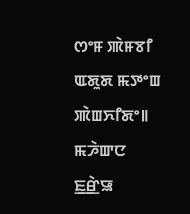ꯁꯦꯝ ꯄꯥꯝꯕꯤ ꯑꯗꯨꯗ ꯃꯇꯦꯡ ꯄꯥꯡꯈꯤꯗꯦ꯫ ꯃꯍꯥꯛꯅ ꯐ꯭ꯔꯥꯎ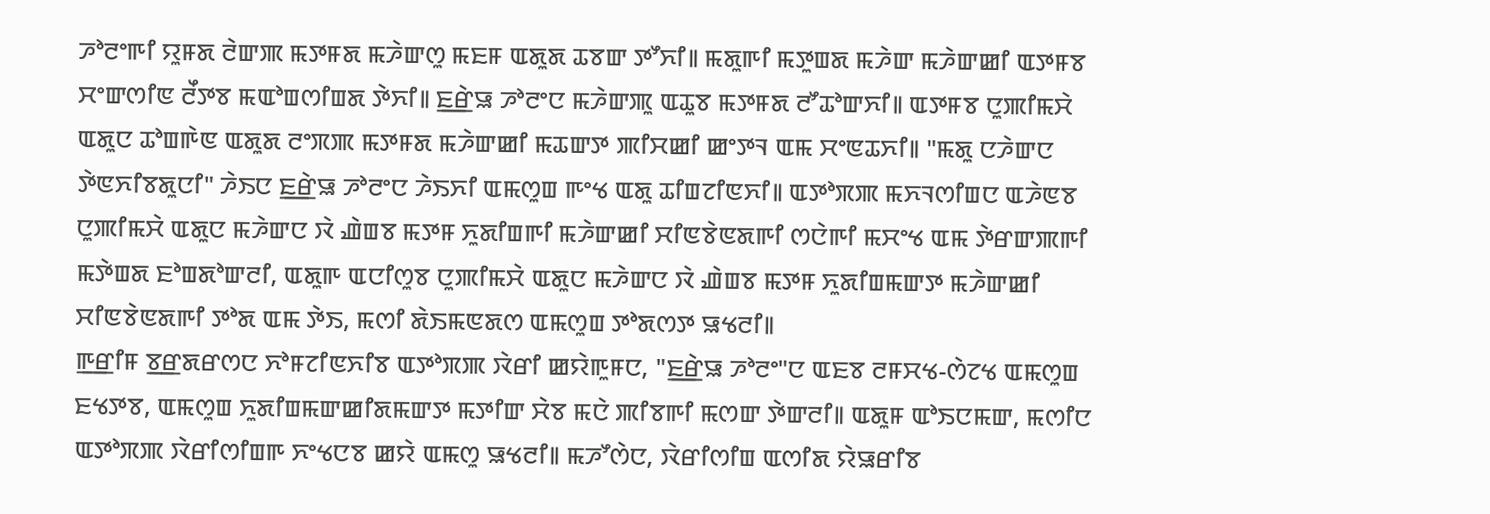ꯍꯣꯂꯦꯒꯤ ꯌꯨꯝꯗ ꯂꯥꯛꯄ ꯃꯇꯝꯗ ꯃꯍꯥꯛꯁꯨ ꯃꯐꯝ ꯑꯗꯨꯗ ꯊꯕꯛ ꯇꯧꯈꯤ꯫ ꯃꯗꯨꯒꯤ ꯃꯇꯨꯡꯗ ꯃꯍꯥꯛ ꯃꯍꯥꯛꯀꯤ ꯑꯇꯝꯕ ꯆꯦꯛꯁꯤꯟ ꯂꯩꯇꯕ ꯃꯑꯣꯡꯁꯤꯡꯗ ꯇꯥꯈꯤ꯫ ꯐ꯭ꯔꯥꯎ ꯍꯣꯂꯦꯅ ꯃꯍꯥꯛꯄꯨ ꯑꯊꯨꯕ ꯃꯇꯝꯗ ꯂꯧꯊꯣꯛꯈꯤ꯫ ꯑꯇꯝꯕ ꯅꯨꯄꯤꯃꯆꯥ ꯑꯗꯨꯅ ꯊꯣꯡꯒꯥꯟ ꯑꯗꯨꯗ ꯂꯦꯞꯄ ꯃꯇꯝꯗ ꯃꯍꯥꯛꯀꯤ ꯃꯊꯛꯇ ꯄꯤꯆꯀꯤ ꯀꯦꯇꯜ ꯑꯃ ꯆꯦꯟꯊꯈꯤ꯫ "ꯃꯗꯨ ꯅꯍꯥꯛꯅ ꯇꯥꯟꯈꯤꯕꯗꯨꯅꯤ" ꯍꯥꯏꯅ ꯐ꯭ꯔꯥꯎ ꯍꯣꯂꯦꯅ ꯍꯥꯏꯈꯤ ꯑꯃꯁꯨꯡ ꯒꯦꯠ ꯑꯗꯨ ꯊꯤꯡꯖꯤꯟꯈꯤ꯫ ꯑꯇꯣꯞꯄ ꯃꯈꯜꯁꯤꯡꯅ ꯑꯍꯥꯟꯕ ꯅꯨꯄꯤꯃꯆꯥ ꯑꯗꯨꯅ ꯃꯍꯥꯛꯅ ꯋꯥ ꯉꯥꯡꯕ ꯃꯇꯝ ꯈꯨꯗꯤꯡꯒꯤ ꯃꯍꯥꯛꯀꯤ ꯆꯤꯟꯕꯥꯟꯗꯒꯤ ꯁꯅꯥꯒꯤ ꯃꯆꯦꯠ ꯑꯃ ꯇꯥꯔꯛꯄꯒꯤ ꯃꯇꯥꯡꯗ ꯐꯣꯡꯗꯣꯛꯂꯤ, ꯑꯗꯨꯒ ꯑꯅꯤꯁꯨꯕ ꯅꯨꯄꯤꯃꯆꯥ ꯑꯗꯨꯅ ꯃꯍꯥꯛꯅ ꯋꯥ ꯉꯥꯡꯕ ꯃꯇꯝ ꯈꯨꯗꯤꯡꯃꯛꯇ ꯃꯍꯥꯛꯀꯤ ꯆꯤꯟꯕꯥꯟꯗꯒꯤ ꯇꯣꯗ ꯑꯃ ꯇꯥꯏ, ꯃꯁꯤ ꯗꯥꯏꯃꯟꯗꯁ ꯑꯃꯁꯨꯡ ꯇꯣꯗꯁꯇ ꯎꯠꯂꯤ꯫
ꯒ꯭ꯔꯤꯝ ꯕ꯭ꯔꯗꯔꯁꯅ ꯈꯣꯝꯖꯤꯟꯈꯤꯕ ꯑꯇꯣꯞꯄ ꯋꯥꯔꯤ ꯀꯌꯥꯒꯨꯝꯅ, "ꯐ꯭ꯔꯥꯎ ꯍꯣꯂꯦ"ꯅ ꯑꯐꯕ ꯂꯝꯆꯠ-ꯁꯥꯖꯠ ꯑꯃꯁꯨꯡ ꯐꯠꯇꯕ, ꯑꯃꯁꯨꯡ ꯈꯨꯗꯤꯡꯃꯛꯀꯤꯗꯃꯛꯇ ꯃꯇꯤꯛ ꯆꯥꯕ ꯃꯅꯥ ꯄꯤꯕꯒꯤ ꯃꯁꯛ ꯇꯥꯛꯂꯤ꯫ ꯑꯗꯨꯝ ꯑꯣꯏꯅꯃꯛ, ꯃꯁꯤꯅ ꯑꯇꯣꯞꯄ ꯋꯥꯔꯤꯁꯤꯡꯒ ꯈꯦꯠꯅꯕ ꯀꯌꯥ ꯑꯃꯁꯨ ꯎꯠꯂꯤ꯫ ꯃꯍꯧꯁꯥꯅ, ꯋꯥꯔꯤꯁꯤꯡ ꯑꯁꯤꯗ ꯌꯥꯎꯔꯤꯕ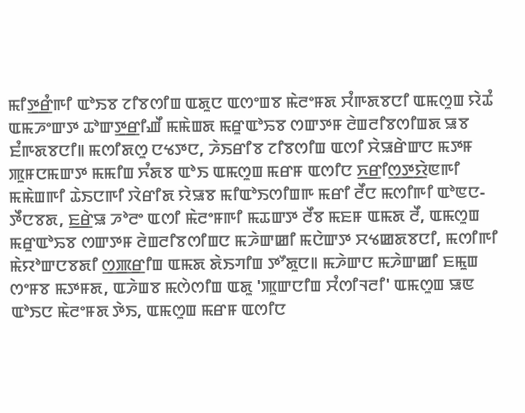ꯃꯤꯇ꯭ꯔꯪꯒꯤ ꯑꯣꯏꯕ ꯖꯤꯕꯁꯤꯡ ꯑꯗꯨꯅ ꯑꯁꯦꯡꯕ ꯃꯥꯂꯦꯝꯗ ꯆꯪꯒꯗꯕꯅꯤ ꯑꯃꯁꯨꯡ ꯌꯥꯊꯪ ꯑꯃꯍꯦꯛꯇ ꯊꯣꯛꯇ꯭ꯔꯤꯉꯩ ꯃꯃꯥꯡꯗ ꯃꯔꯨꯑꯣꯢꯕ ꯁꯛꯇꯝ ꯂꯥꯡꯂꯤꯕꯁꯤꯡꯗ ꯎꯕ ꯐꯪꯒꯗꯕꯅꯤ꯫ ꯃꯁꯤꯗꯁꯨ ꯅꯠꯇꯅ, ꯍꯥꯏꯔꯤꯕ ꯖꯤꯕꯁꯤꯡ ꯑꯁꯤ ꯆꯥꯎꯔꯥꯛꯅ ꯃꯇꯝ ꯄꯨꯝꯅꯃꯛꯇ ꯃꯃꯤꯡ ꯈꯪꯗꯕ ꯑꯣꯏ ꯑꯃꯁꯨꯡ ꯃꯔꯝ ꯑꯁꯤꯅ ꯈ꯭ꯔꯤꯁ꯭ꯇ꯭ꯌꯥꯟꯒꯤ ꯃꯃꯥꯡꯒꯤ ꯊꯥꯏꯅꯒꯤ ꯋꯥꯔꯤꯗ ꯌꯥꯎꯕ ꯃꯤꯑꯣꯏꯁꯤꯡꯒ ꯃꯔꯤ ꯂꯩꯅ ꯃꯁꯤꯒꯤ ꯑꯣꯟꯅ-ꯇꯩꯅꯕꯗ, ꯐ꯭ꯔꯥꯎ ꯍꯣꯂꯦ ꯑꯁꯤ ꯃꯥꯂꯦꯝꯒꯤ ꯃꯊꯛꯇ ꯂꯩꯕ ꯃꯐꯝ ꯑꯃꯗ ꯂꯩ, ꯑꯃꯁꯨꯡ ꯃꯔꯨꯑꯣꯢꯕ ꯁꯛꯇꯝ ꯂꯥꯡꯂꯤꯕꯁꯤꯡꯅ ꯃꯍꯥꯛꯀꯤ ꯃꯅꯥꯛꯇ ꯆꯠꯀꯗꯕꯅꯤ, ꯃꯁꯤꯒꯤ ꯃꯥꯌꯣꯛꯅꯕꯗꯤ ꯁ꯭ꯄ꯭ꯔꯤꯡ ꯑꯃꯗ ꯗꯥꯏꯚꯤꯡ ꯇꯧꯗꯨꯅ꯫ ꯃꯍꯥꯛꯅ ꯃꯍꯥꯛꯀꯤ ꯐꯃꯨꯡ ꯁꯦꯝꯕ ꯃꯇꯝꯗ, ꯑꯍꯥꯡꯕ ꯃꯁꯥꯁꯤꯡ ꯑꯗꯨ 'ꯄꯨꯛꯅꯤꯡ ꯆꯪꯁꯤꯜꯂꯤ' ꯑꯃꯁꯨꯡ ꯎꯟ ꯑꯣꯏꯅ ꯃꯥꯂꯦꯝꯗ ꯇꯥꯏ, ꯑꯃꯁꯨꯡ ꯃꯔꯝ ꯑꯁꯤꯅ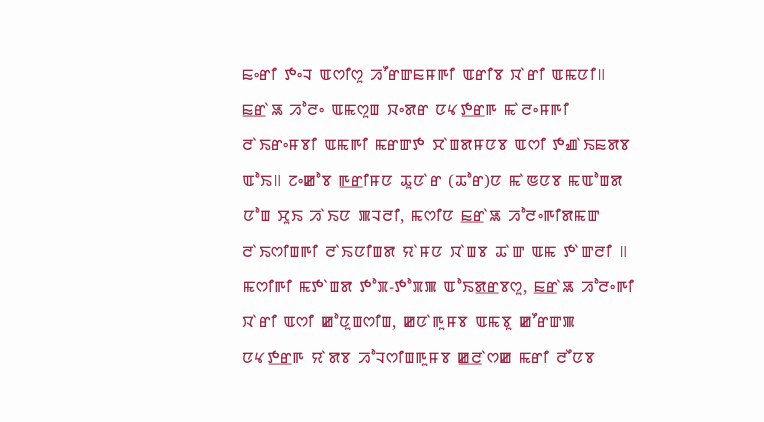ꯐꯦꯔꯤ ꯇꯦꯜ ꯑꯁꯤꯁꯨ ꯍꯧꯔꯛꯐꯝꯒꯤ ꯑꯔꯤꯕ ꯋꯥꯔꯤ ꯑꯃꯅꯤ꯫ ꯐ꯭ꯔꯥꯎ ꯍꯣꯂꯦ ꯑꯃꯁꯨꯡ ꯋꯦꯗꯔ ꯅꯠꯇ꯭ꯔꯒ ꯃꯥꯂꯦꯝꯒꯤ ꯂꯥꯏꯔꯦꯝꯕꯤ ꯑꯃꯒꯤ ꯃꯔꯛꯇ ꯆꯥꯡꯗꯝꯅꯕ ꯑꯁꯤ ꯇꯉꯥꯏꯐꯗꯕ ꯑꯣꯏ꯫ ꯖꯦꯀꯣꯕ ꯒ꯭ꯔꯤꯝꯅ ꯊꯨꯅꯥꯔ (ꯊꯣꯔ)ꯅ ꯃꯥꯟꯅꯕ ꯃꯑꯣꯡꯗ ꯅꯣꯡ ꯆꯨꯏ ꯍꯥꯏꯅ ꯄꯜꯂꯤ, ꯃꯁꯤꯅ ꯐ꯭ꯔꯥꯎ ꯍꯣꯂꯦꯒꯤꯗꯃꯛ ꯂꯥꯏꯁꯤꯡꯒꯤ ꯂꯥꯏꯅꯤꯡꯗ ꯌꯥꯝꯅ ꯋꯥꯡꯕ ꯊꯥꯛ ꯑꯃ ꯇꯥꯛꯂꯤ ꯫ ꯃꯁꯤꯒꯤ ꯃꯇꯥꯡꯗ ꯇꯣꯞ-ꯇꯣꯞꯄ ꯑꯣꯏꯗ꯭ꯔꯕꯁꯨ, ꯐ꯭ꯔꯥꯎ ꯍꯣꯂꯦꯒꯤ ꯋꯥꯔꯤ ꯑꯁꯤ ꯀꯣꯅꯨꯡꯁꯤꯡ, ꯀꯅꯥꯒꯨꯝꯕ ꯑꯃꯕꯨ ꯀꯧꯔꯛꯄ ꯅꯠꯇ꯭ꯔꯒ ꯌꯥꯗꯕ ꯍꯣꯜꯁꯤꯡꯒꯨꯝꯕ ꯀ꯭ꯂꯥꯁꯀ ꯃꯔꯤ ꯂꯩꯅꯕ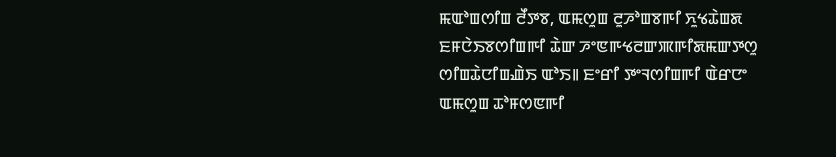ꯃꯑꯣꯡꯁꯤꯡ ꯂꯩꯇꯕ, ꯑꯃꯁꯨꯡ ꯂꯨꯍꯣꯡꯕꯒꯤ ꯈꯨꯠꯊꯥꯡꯗ ꯐꯝꯅꯥꯏꯕꯁꯤꯡꯒꯤ ꯊꯥꯛ ꯍꯦꯟꯒꯠꯂꯛꯄꯒꯤꯗꯃꯛꯇꯁꯨ ꯁꯤꯡꯊꯥꯅꯤꯡꯉꯥꯏ ꯑꯣꯏ꯫ ꯐꯦꯔꯤ ꯇꯦꯜꯁꯤꯡꯒꯤ ꯑꯥꯔꯅꯦ ꯑꯃꯁꯨꯡ ꯊꯣꯝꯁꯟꯒꯤ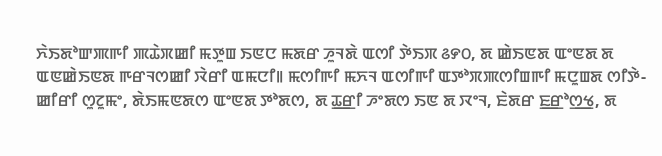ꯈꯥꯏꯗꯣꯛꯄꯒꯤ ꯄꯊꯥꯞꯀꯤ ꯃꯇꯨꯡ ꯏꯟꯅ ꯃꯗꯔ ꯍꯨꯜꯗꯥ ꯑꯁꯤ ꯇꯥꯏꯞ ꯴꯸꯰, ꯗ ꯀꯥꯏꯟꯗ ꯑꯦꯟꯗ ꯗ ꯑꯟꯀꯥꯏꯟꯗ ꯒꯔꯜꯁꯀꯤ ꯋꯥꯔꯤ ꯑꯃꯅꯤ꯫ ꯃꯁꯤꯒꯤ ꯃꯈꯜ ꯑꯁꯤꯒꯤ ꯑꯇꯣꯞꯄꯁꯤꯡꯒꯤ ꯃꯅꯨꯡꯗ ꯁꯤꯇꯥ-ꯀꯤꯔꯤ ꯁꯨꯖꯨꯃꯦ, ꯗꯥꯏꯃꯟꯗꯁ ꯑꯦꯟꯗ ꯇꯣꯗꯁ, ꯗ ꯊ꯭ꯔꯤ ꯍꯦꯗꯁ ꯏꯟ ꯗ ꯋꯦꯜ, ꯐꯥꯗꯔ ꯐ꯭ꯔꯣꯁ꯭ꯠ, ꯗ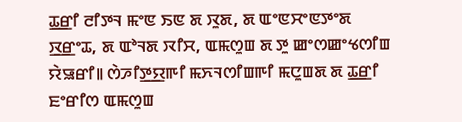ꯊ꯭ꯔꯤ ꯂꯤꯇꯜ ꯃꯦꯟ ꯏꯟ ꯗ ꯋꯨꯗ, ꯗ ꯑꯦꯟꯆꯦꯟꯇꯦꯗ ꯋ꯭ꯔꯦꯊ, ꯗ ꯑꯣꯜꯗ ꯋꯤꯆ, ꯑꯃꯁꯨꯡ ꯗ ꯇꯨ ꯀꯦꯁꯀꯦꯠꯁꯤꯡ ꯌꯥꯎꯔꯤ꯫ ꯁꯥꯍꯤꯇ꯭ꯌꯒꯤ ꯃꯈꯜꯁꯤꯡꯒꯤ ꯃꯅꯨꯡꯗ ꯗ ꯊ꯭ꯔꯤ ꯐꯦꯔꯤꯁ ꯑꯃꯁꯨꯡ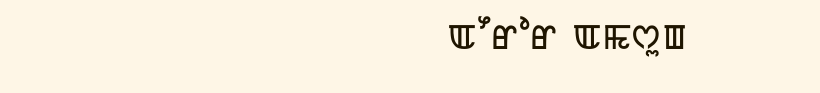ꯑꯧꯔꯣꯔ ꯑꯃꯁꯨꯡ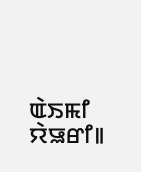ꯑꯥꯏꯃꯤ ꯌꯥꯎꯔꯤ꯫